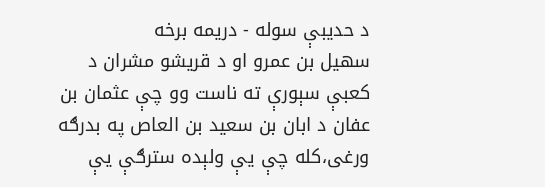د حدیبې سوله - دریمه برخه
سهيل بن عمرو او د قريشو مشران د کعبې سېورې ته ناست وو چې عثمان بن عفان د ابان بن سعيد بن العاص په بدرګه ورغی،کله چې يې ولېده سترګې يې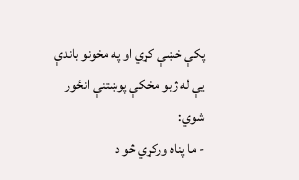پکې خښې کړي او په مخونو باندې يې له ژبو مخکې پوښتنې انځور شوي:
- ما پناه ورکړي څو د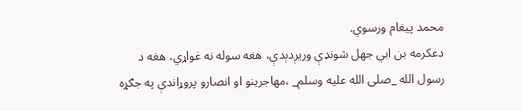محمد پيغام ورسوي.
دعکرمه بن ابي جهل شونډې وريږدېدې، هغه سوله نه غواړي، هغه د رسول الله _صلى الله عليه وسلم_ ،مهاجرينو او انصارو پروړاندې په جګړه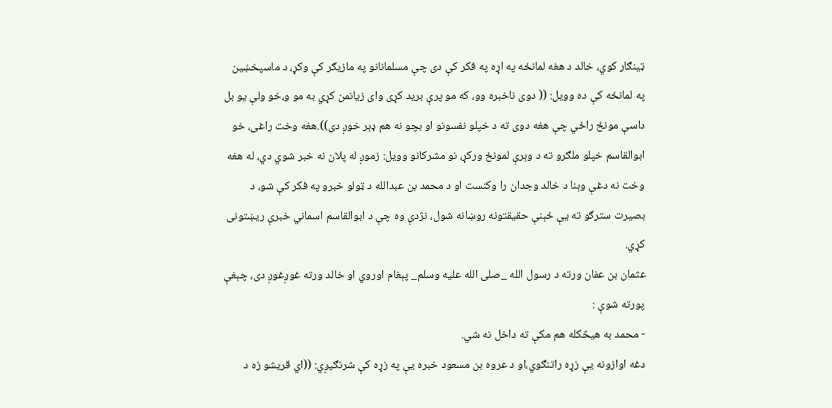ټينګار کوي، خالد د هغه لمانځه په اړه په فکر کې دی چې مسلمانانو په مازيګر کې وکړ، د ماسپخښين په لمانځه کې ده وويل: (( دوی ناخبره وو، که مو پرې بريد کړی وای زيانمن کړي به مو و،خو ولې يو بل داسې مونځ راځي چې هغه دوی ته د خپلو نفسونو او بچو نه هم ډېر خوږ دی)).هغه وخت راغی، خو ابوالقاسم خپلو ملګرو ته د وېرې لمونځ ورکړ، نو مشرکانو وويل: زموږ له پلان نه خبر شوي دي، له هغه وخت نه دغې وېنا د خالد وجدان را وکنست او د محمد بن عبدالله د ټولو خبرو په فکر کې شو، د بصيرت سترګو ته يې ځېنې حقيقتونه روښانه شول، نژدې وه چې د ابوالقاسم اسماني خبرې ريښتونی کړي.
عثمان بن عفان ورته د رسول الله _صلى الله عليه وسلم_ پېغام اوروي او خالد ورته غوږغوږ دی، چېغې پورته شوې :
- محمد به هيڅکله هم مکې ته داخل نه شي.
دغه اوازونه يې زړه راتنګوي،او د عروه بن مسعود خبره يې په زړه کې شرنګيږي: ((اي قريشو زه د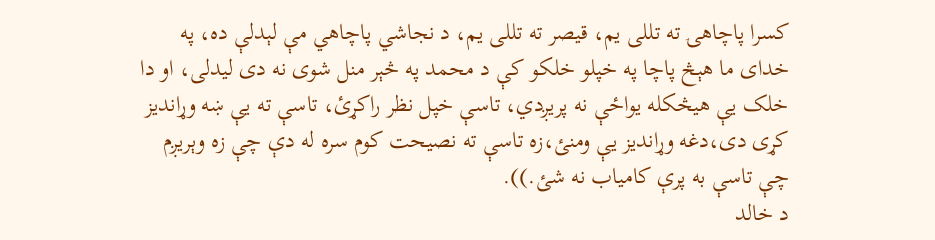کسرا پاچاهۍ ته تللی يم، قيصر ته تللی يم، د نجاشي پاچاهي مې لېدلې ده، په خدای ما هېڅ پاچا په خپلو خلکو کې د محمد په څېر منل شوی نه دی ليدلی، او دا خلک يې هيڅکله يواځې نه پريږدي، تاسې خپل نظر راکړئ، تاسې ته يې ښه وړانديز کړی دی،دغه وړانديز يې ومنئ،زه تاسې ته نصيحت کوم سره له دې چې زه وېريږم چې تاسې به پرې کامياب نه شئ.)).
د خالد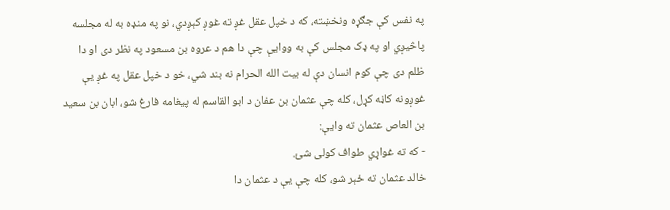په نفس کې جګړه ونخښته، که د خپل عقل غږ ته غوږ کېږدي، نو په منډه به له مجلسه پاڅيږي او په ډک مجلس کې به ووايې چې دا هم د عروه بن مسعود په نظر دی او دا ظلم دی چې کوم انسان دې له بيت الله الحرام نه بند شي، خو د خپل عقل په غږ يې غوږونه کاڼه کړل، کله چې عثمان بن عفان د ابو القاسم له پيغامه فارغ شو، ابان بن سعيد بن العاص عثمان ته وايې:
- که ته غواړي طواف کولی شئ.
خالد عثمان ته ځېر شو، کله چې يې د عثمان دا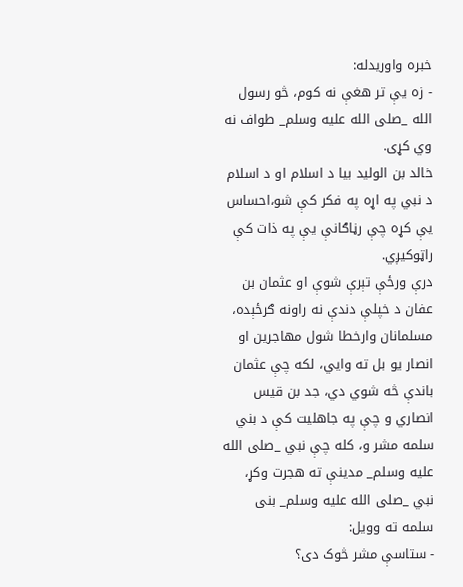خبره واوريدله:
- زه يې تر هغې نه کوم، څو رسول الله _صلى الله عليه وسلم_ طواف نه وي کړی.
خالد بن الوليد بيا د اسلام او د اسلام د نبي په اړه په فکر کې شو،احساس يې کړه چې رڼاګانې يې په ذات کې راټوکيږي.
درې ورځې تېرې شوې او عثمان بن عفان د خپلې دندې نه راونه ګرځېده، مسلمانان وارخطا شول مهاجرين او انصار يو بل ته وايي، لکه چې عثمان باندې څه شوي دي، جد بن قيس انصاري و چې په جاهليت کې د بني سلمه مشر و، کله چې نبي _صلى الله عليه وسلم_ مدينې ته هجرت وکړ، نبي _صلى الله عليه وسلم_ بنی سلمه ته وويل:
- ستاسې مشر څوک دی؟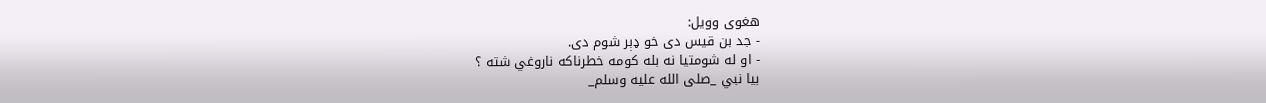هغوی وويل:
- جد بن قيس دی خو ډېر شوم دی.
- او له شومتيا نه بله کومه خطرناکه ناروغي شته ؟
بيا نبي _صلى الله عليه وسلم_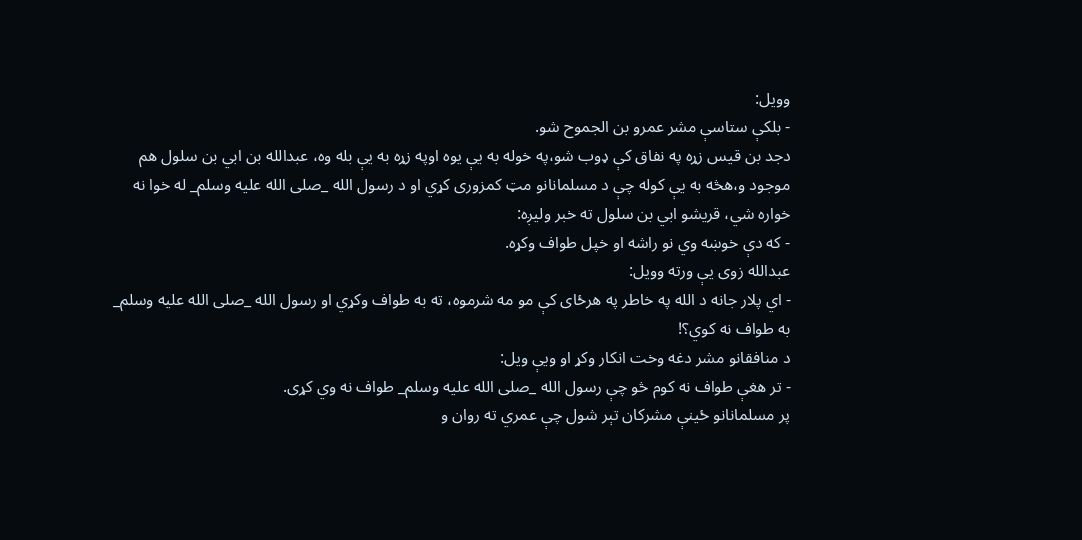وويل:
- بلکې ستاسې مشر عمرو بن الجموح شو.
دجد بن قيس زړه په نفاق کې ډوب شو،په خوله به يې يوه اوپه زړه به يې بله وه، عبدالله بن ابي بن سلول هم موجود و،هڅه به يې کوله چې د مسلمانانو مټ کمزوری کړي او د رسول الله _صلى الله عليه وسلم_ له خوا نه خواره شي، قريشو ابي بن سلول ته خبر وليږه:
- که دې خوښه وي نو راشه او خپل طواف وکړه.
عبدالله زوی يې ورته وويل:
- اي پلار جانه د الله په خاطر په هرځای کې مو مه شرموه، ته به طواف وکړي او رسول الله _صلى الله عليه وسلم_ به طواف نه کوي؟!
د منافقانو مشر دغه وخت انکار وکړ او ويې ويل:
- تر هغې طواف نه کوم څو چې رسول الله _صلى الله عليه وسلم_ طواف نه وي کړی.
پر مسلمانانو ځينې مشرکان تېر شول چې عمري ته روان و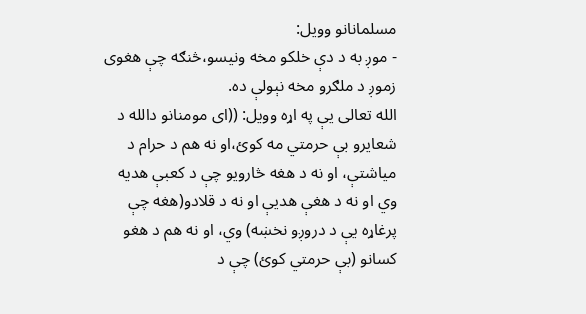مسلمانانو وويل:
- موږ به د دې خلکو مخه ونيسو،څنګه چې هغوی زموږ د ملګرو مخه نېولې ده.
الله تعالی يې په اړه وويل: ((ای مومنانو دالله د شعايرو بې حرمتي مه کوئ،او نه هم د حرام د مياشتې، او نه د هغه څارويو چې د کعبې هديه وي او نه د هغې هديې او نه د قلادو(هغه چې پرغاړه يې د دروږو نخښه) وي، او نه هم د هغو کسانو (بې حرمتي کوئ) چې د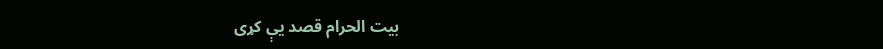بيت الحرام قصد يې کړی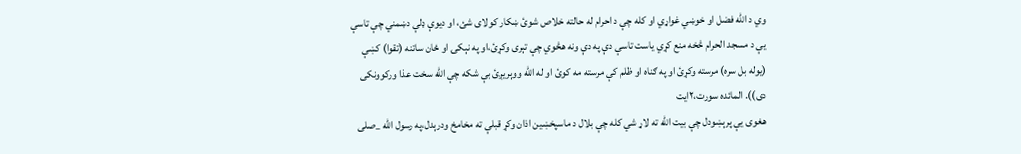وي د الله فضل او خوښي غواړي او کله چې د احرام له حالته خلاص شوئ ښکار کولای شئ، او ديوې ډلې دښمني چې تاسې يې د مسجد الحرام څخه منع کړي ياست تاسې دې په دې ونه هڅوي چې تېری وکړئ،او په نېکۍ او ځان ساتنه (تقوا) کښې (يوله بل سره) مرسته وکړئ او په ګناه او ظلم کې مرسته مه کوئ او له الله ووېريږئ بې شکه چې الله سخت عذا ورکوونکی دی)). المائده سورت،۲ایت
هغوی يې پرېښودل چې بيت الله ته لاړ شي کله چې بلال د ماسپخښين اذان وکړ قبلې ته مخامخ ودرېدل،په رسول الله _صلى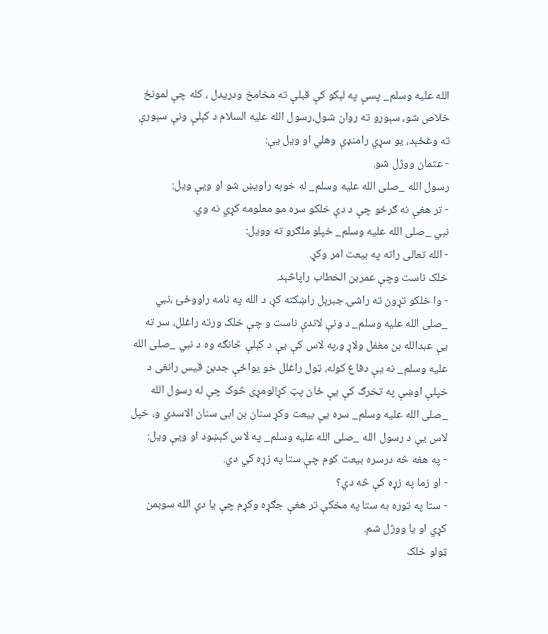الله عليه وسلم_ پسې په لېکو کې قبلې ته مخامخ ودريدل ، کله چې لمونځ خلاص شو، سېورو ته روان شول،رسول الله عليه السلام د کېلې ونې سېورې ته وغځېد، يو سړي رامنډې وهلي او ويل يې:
- عثمان ووژل شو.
رسول الله _صلى الله عليه وسلم_ له خوبه راويښ شو او ويې ويل:
- تر هغې نه ګرځو چې د دې خلکو سره مو معلومه کړي نه وي.
نبي _صلى الله عليه وسلم_ خپلو ملګرو ته وويل:
- الله تعالی راته په بيعت امر وکړ.
خلک ناست وچې عمربن الخطاب راپاڅېد.
- وا خلکو تړون ته راشۍ جبرېل راښکته کړ، د الله په نامه راووځئ ،نبي _صلى الله عليه وسلم_ د ونې لاندې ناست و چې خلک ورته راغلل، سر ته يې عبدالله بن مغفل ولاړ و،په لاس کې يې د کېلې څانګه وه د نبي _صلى الله عليه وسلم_ نه يې دفاع کوله، ټول راغلل خو يواځې جدبن قيس رانغی د خپلې اوښې په تخرګ کې يې ځان پټ کړ!لومړی څوک چې له رسول الله _صلى الله عليه وسلم_ سره يې بيعت وکړ سنان بن ابی سنان الاسدي و، خپل لاس يې د رسول الله _صلى الله عليه وسلم_ په لاس کېښود او ويې ويل:
- په هغه څه درسره بيعت کوم چې ستا په زړه کي دي.
- او زما په زړه کې څه دي؟
- ستا په توره به ستا په مخکې تر هغې جګړه وکړم چې يا دې الله سوبمن کړي او يا ووژل شم.
ټولو خلک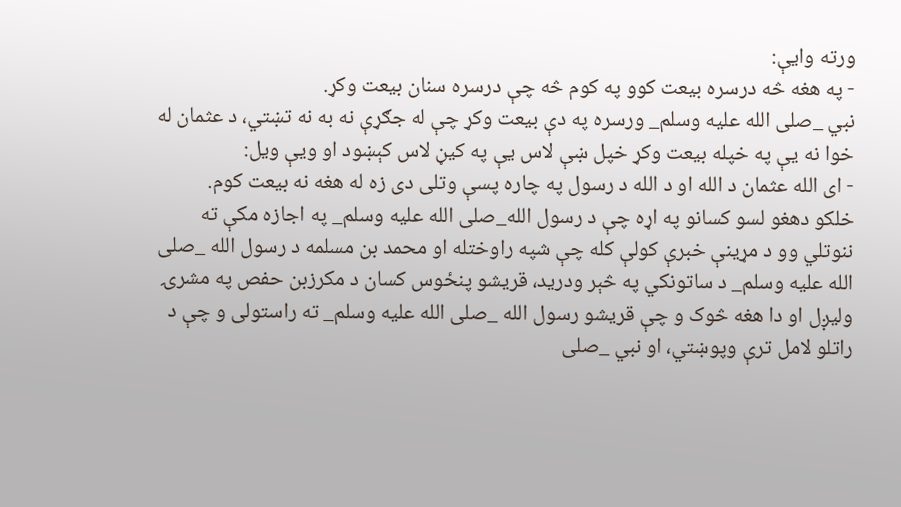ورته وايې:
- په هغه څه درسره بيعت کوو په کوم څه چې درسره سنان بيعت وکړ.
نبي _صلى الله عليه وسلم_ ورسره په دې بيعت وکړ چې له جګړې نه به نه تښتي، د عثمان له خوا نه يې په خپله بيعت وکړ خپل ښې لاس يې په کيڼ لاس کېښود او ويې ويل:
- ای الله عثمان د الله او د الله د رسول په چاره پسې وتلی دی زه له هغه نه بيعت کوم.
خلکو دهغو لسو کسانو په اړه چې د رسول الله_صلى الله عليه وسلم_ په اجازه مکې ته ننوتلي وو د مړينې خبرې کولې کله چې شپه راوختله او محمد بن مسلمه د رسول الله _صلى الله عليه وسلم_ د ساتونکي په څېر ودريد، قريشو پنځوس کسان د مکرزبن حفص په مشرۍ وليږل او دا هغه څوک و چې قريشو رسول الله _صلى الله عليه وسلم_ ته راستولی و چې د راتلو لامل ترې وپوښتي، او نبي _صلى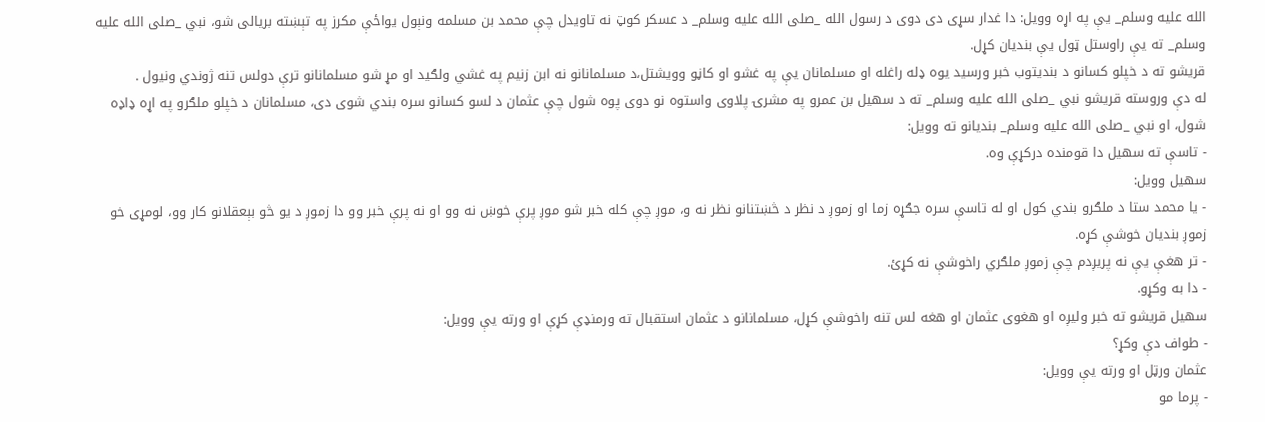الله عليه وسلم_ يې په اړه وويل: دا غدار سړی دی دوی د رسول الله _صلى الله عليه وسلم_ د عسکر کوټ نه تاويدل چې محمد بن مسلمه ونېول يواځې مکرز په تېښته بريالی شو، نبي _صلى الله عليه وسلم_ ته يې راوستل ټول يې بنديان کړل.
قريشو ته د خپلو کسانو د بنديتوب خبر ورسيد يوه ډله راغله او مسلمانان يې په غشو او کاڼو وويشتل،د مسلمانانو نه ابن زنيم په غشي ولګيد او مړ شو مسلمانانو ترې دولس تنه ژوندي ونيول .
له دې وروسته قريشو نبي _صلى الله عليه وسلم_ ته د سهيل بن عمرو په مشرۍ پلاوی واستوه نو دوی پوه شول چې عثمان د لسو کسانو سره بندي شوی دی، مسلمانان د خپلو ملګرو په اړه ډاډه شول، او نبي _صلى الله عليه وسلم_ بنديانو ته وويل:
- تاسې ته سهيل دا قومنده درکړې وه.
سهيل وويل:
- يا محمد ستا د ملګرو بندي کول او له تاسې سره جګړه زما او زموږ د نظر د څښتنانو نظر نه و، موږ چې کله خبر شو موږ پرې خوښ نه وو او نه پرې خبر وو دا زموږ د يو څو بېعقلانو کار وو، لومړی خو زموږ بنديان خوشې کړه.
- تر هغې يې نه پريږدم چې زموږ ملګري راخوشې نه کړئ.
- دا به وکړو.
سهيل قريشو ته خبر وليږه او هغوی عثمان او هغه لس تنه راخوشې کړل، مسلمانانو د عثمان استقبال ته ورمنډې کړې او ورته يې وويل:
- طواف دې وکړ؟
عثمان ورټل او ورته يې وويل:
- پرما مو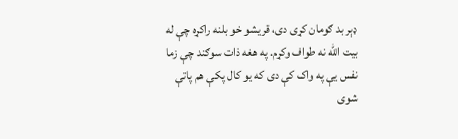ډېر بد ګومان کړی دی، قريشو خو بلنه راکړه چې له بيت الله نه طواف وکړم. په هغه ذات سوګند چې زما نفس يې په واک کې دی که يو کال پکې هم پاتې شوی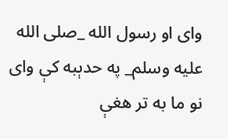وای او رسول الله _صلى الله عليه وسلم_ په حدېبه کې وای نو ما به تر هغې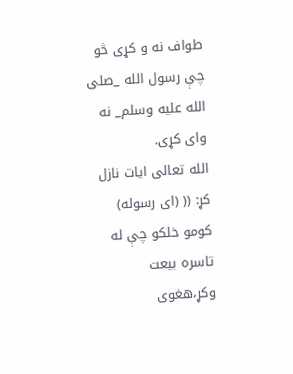طواف نه و کړی څو چې رسول الله _صلى الله عليه وسلم_ نه وای کړی.
الله تعالی ايات نازل کړ: (( (ای رسوله) کومو خلکو چې له تاسره بيعت وکړ،هغوی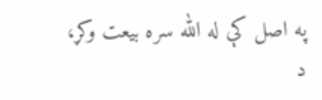په اصل کې له الله سره بيعت وکړ، د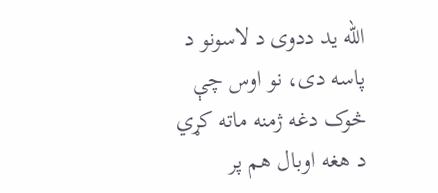الله يد ددوی د لاسونو د پاسه دی، نو اوس چې څوک دغه ژمنه ماته کړي د هغه اوبال هم پر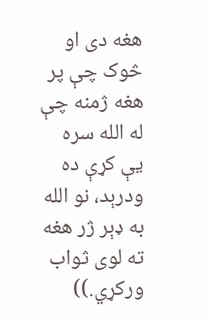هغه دی او څوک چې پر هغه ژمنه چې له الله سره يې کړې ده ودرېد، نو الله به ډېر ژر هغه ته لوی ثواب ورکړي.))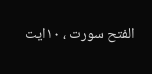الفتح سورت ، ۱۰ایت